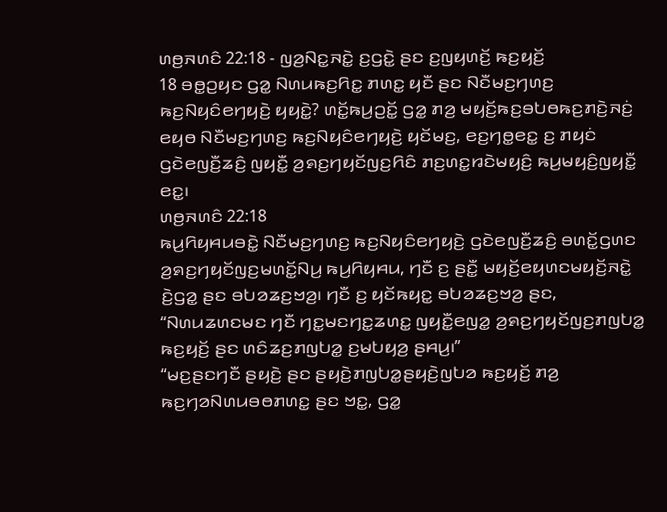ꤛꤥ꤬ꤏꤛꤢꤨ 22:18 - ꤜꤤ꤬ꤡꤢ꤭ꤏꤢꤧ꤭ ꤢ꤬ꤞꤢꤧ꤭ ꤔꤢ ꤢ꤬ꤜꤟꤛꤢꤩ꤬ ꤒꤢ꤬ꤟꤢꤩ꤬
18 ꤋꤥ꤭ꤑꤟꤢ ꤞꤤ꤭ ꤡꤛꤣꤒꤢ꤬ꤖꤢ꤭ ꤊꤛꤢ꤭ ꤟꤢꤪ ꤔꤢ ꤡꤢꤪꤗꤢ꤬ꤚꤛꤢ꤬ ꤒꤢ꤬ꤡꤟꤢꤨꤕꤚꤟꤢꤧ꤬ ꤟꤟꤢꤧ꤭? ꤛꤢꤩ꤭ꤒꤣ꤬ꤑꤢꤩ꤭ ꤞꤤ꤭ ꤊꤤ꤬ ꤗꤟꤢꤩ꤬ꤒꤢ꤬ꤋꤝꤥꤒꤢ꤬ꤊꤢꤧ꤬ꤏꤢꤦ꤬ ꤕꤟꤥ ꤡꤢꤪꤗꤢ꤬ꤚꤛꤢ꤬ ꤒꤢ꤬ꤡꤟꤢꤨꤕꤚꤟꤢꤧ꤬ ꤟꤢꤩꤗꤢ꤬, ꤕꤢ꤬ꤚꤥ꤭ꤕꤢ꤭ ꤢ꤬ ꤊꤟꤢꤦ ꤞꤢꤧꤕꤜꤢꤪ꤬ꤘꤢꤨ꤬ ꤜꤟꤢꤪ꤭ ꤤ꤬ꤎꤢ꤬ꤚꤟꤢꤩꤜꤢ꤬ꤖꤢꤨ ꤊꤢ꤬ꤛꤢ꤭ꤙꤢꤧꤗꤟꤢꤨ꤬ ꤒꤣ꤬ꤗꤟꤢꤨ꤬ꤜꤟꤢꤪ꤭ ꤕꤢ꤭꤯
ꤛꤥ꤬ꤏꤛꤢꤨ 22:18
ꤒꤣ꤬ꤖꤟꤌꤣꤋꤢꤧ꤭ ꤡꤢꤪꤗꤢ꤬ꤚꤛꤢ꤬ ꤒꤢ꤬ꤡꤟꤢꤨꤕꤚꤟꤢꤧ꤬ ꤞꤢꤧꤕꤜꤢꤪ꤬ꤘꤢꤨ꤬ ꤋꤛꤢꤩ꤭ꤞꤛꤢ ꤤ꤬ꤎꤢ꤬ꤚꤟꤢꤩꤜꤢ꤬ꤗꤛꤢꤩ꤭ꤡꤣ꤬ ꤒꤣ꤬ꤖꤟꤌꤣ, ꤚꤢꤪ ꤢ꤬ ꤔꤢꤪ꤭ ꤗꤟꤢꤩ꤬ꤕꤟꤛꤢꤗꤟꤢꤩ꤬ꤏꤢꤧ꤭ ꤢꤧ꤬ꤞꤤ꤭ ꤔꤢ ꤋꤝꤤꤘꤢ꤬ꤠꤤ꤬꤯ ꤚꤢꤪ ꤢ꤬ ꤟꤢꤩꤒꤟꤢ꤭ ꤋꤝꤤꤘꤢ꤬ꤠꤤ꤬ ꤔꤢ, “ꤡꤛꤣꤘꤛꤢꤗꤢ ꤚꤢꤪ ꤚꤢ꤭ꤗꤢꤚꤢ꤭ꤘꤛꤢ꤭ ꤜꤟꤢꤪ꤭ꤕꤜꤤ꤭ ꤤ꤬ꤎꤢ꤬ꤚꤟꤢꤩꤜꤢ꤬ꤊꤜꤝꤤ꤭ ꤒꤢ꤬ꤟꤢꤩ꤬ ꤔꤢ ꤛꤢꤨꤘꤢ꤬ꤊꤜꤝꤤ꤭ ꤢ꤬ꤗꤝꤟꤤ꤬ ꤔꤌꤣ꤬꤯”
“ꤗꤢ꤬ꤔꤢꤚꤢꤪ ꤔꤟꤢꤧ꤬ ꤔꤢ ꤔꤟꤢꤧ꤬ꤊꤜꤝꤤ꤭ꤔꤟꤢꤧ꤬ꤜꤝꤤ ꤒꤢ꤬ꤟꤢꤩ꤬ ꤊꤤ꤬ ꤒꤢ꤬ꤚꤤꤡꤛꤣꤋꤥꤊꤛꤢ꤭ ꤔꤢ ꤠꤢ꤭, ꤞꤤ꤭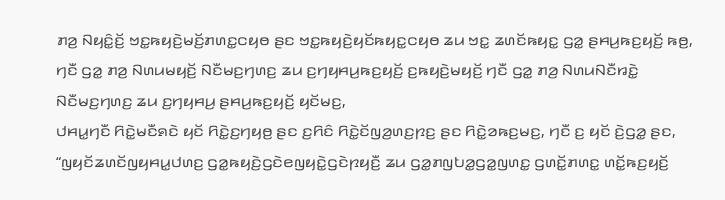ꤊꤤ꤬ ꤡꤟꤢꤨ꤭ꤢꤩ꤬ ꤠꤢ꤭ꤒꤟꤢꤧ꤬ꤗꤢꤩ꤬ꤊꤛꤢ꤭ꤍꤟꤥ ꤔꤢ ꤠꤢ꤭ꤒꤟꤢꤧ꤬ꤟꤢꤩꤒꤟꤢ꤭ꤍꤟꤥ ꤘꤣ ꤠꤢ꤭ ꤘꤛꤢꤩꤒꤟꤢ꤭ ꤞꤤ꤭ ꤔꤌꤣ꤬ꤒꤢ꤬ꤟꤢꤩ꤬ ꤒꤥ꤬, ꤚꤢꤪ ꤞꤤ꤭ ꤊꤤ꤬ ꤡꤛꤣꤗꤟꤢꤩ꤬ ꤡꤢꤪꤗꤢ꤬ꤚꤛꤢ꤬ ꤘꤣ ꤢ꤬ꤚꤟꤌꤣ꤬ꤒꤢ꤬ꤟꤢꤩ꤬ ꤢ꤬ꤒꤟꤢꤧ꤬ꤗꤟꤢꤩ꤬ ꤚꤢꤪ ꤞꤤ꤭ ꤊꤤ꤬ ꤡꤛꤣꤡꤢꤪꤙꤢꤧ꤭ ꤡꤢꤪꤗꤢ꤬ꤚꤛꤢ꤬ ꤘꤣ ꤢ꤬ꤚꤟꤌꤣ꤬ ꤔꤌꤣ꤬ꤒꤢ꤬ꤟꤢꤩ꤬ ꤟꤢꤩꤗꤢ꤬,
ꤓꤌꤣ꤭ꤚꤢꤪ ꤖꤢꤧ꤭ꤗꤢꤪꤎꤢꤧ ꤟꤢꤩ ꤖꤢꤧ꤭ꤢ꤬ꤚꤟꤥ꤬ ꤔꤢ ꤢ꤬ꤖꤢꤨ ꤖꤢꤧ꤭ꤢꤩꤜꤤ꤬ꤛꤢ꤬ꤐꤢ꤬ ꤔꤢ ꤖꤢꤧ꤭ꤤꤒꤢ꤬ꤗꤢ꤬, ꤚꤢꤪ ꤢ꤬ ꤟꤢꤩ ꤢꤧ꤬ꤞꤤ꤭ ꤔꤢ, “ꤜꤟꤢꤩꤘꤛꤢꤩꤜꤟꤌꤣ꤭ꤓꤛꤢ꤬ ꤞꤤ꤭ꤒꤟꤢꤧ꤬ꤞꤢꤧꤕꤜꤟꤢꤧ꤭ꤞꤢꤧꤐꤟꤢꤪ꤬ ꤘꤣ ꤞꤤ꤭ꤊꤜꤝꤤ꤭ꤞꤤ꤭ꤜꤛꤢ꤭ ꤞꤛꤢꤩ꤭ꤊꤛꤢ꤭ ꤛꤢꤩ꤭ꤒꤢ꤬ꤟꤢꤩ꤬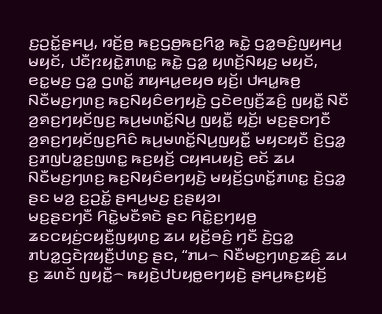ꤢ꤬ꤑꤢꤩ꤭ꤔꤌꤣ꤬, ꤙꤢꤩ꤬ꤥ꤬ ꤒꤢ꤬ꤞꤥ꤬ꤒꤢ꤬ꤖꤤ꤭ ꤒꤢꤧ꤭ ꤞꤤ꤭ꤋꤢꤨ꤬ꤜꤟꤌꤣ꤬ ꤗꤟꤢꤩ, ꤓꤢꤪꤐꤟꤢꤧ꤭ꤊꤛꤢ꤭ ꤒꤢꤧ꤭ ꤞꤤ꤭ ꤟꤛꤢꤩ꤬ꤡꤟꤢ꤬ ꤗꤟꤢꤩ, ꤕꤢ꤭ꤗꤢ꤬ ꤞꤤ꤭ ꤞꤛꤢꤩ꤭ ꤊꤟꤌꤣ꤭ꤕꤟꤥ ꤟꤢꤩ꤬꤯ ꤓꤌꤣ꤭ꤒꤥ꤬ ꤡꤢꤪꤗꤢ꤬ꤚꤛꤢ꤬ ꤒꤢ꤬ꤡꤟꤢꤨꤕꤚꤟꤢꤧ꤬ ꤞꤢꤧꤕꤜꤢꤪ꤬ꤘꤢꤨ꤬ ꤜꤟꤢꤪ꤭ ꤡꤢꤪ ꤤ꤬ꤎꤢ꤬ꤚꤟꤢꤩꤜꤢ꤬ ꤒꤣ꤬ꤗꤛꤢꤩ꤭ꤡꤣ꤬ ꤜꤟꤢꤪ꤭ ꤟꤢꤩ꤬꤯ ꤗꤢ꤬ꤔꤢꤚꤢꤪ ꤤ꤬ꤎꤢ꤬ꤚꤟꤢꤩꤜꤢ꤬ꤖꤢꤨ ꤒꤣ꤬ꤗꤛꤢꤩ꤭ꤡꤣ꤬ꤜꤟꤢꤪ꤭ ꤗꤟꤢꤟꤢꤪ ꤢꤧ꤬ꤞꤤ꤭ ꤢ꤬ꤊꤜꤝꤤ꤭ꤢ꤬ꤜꤛꤢ꤭ ꤒꤢ꤬ꤟꤢꤩ꤬ ꤍꤟꤌꤣꤟꤢꤧ꤬ ꤕꤢꤩ ꤘꤣ ꤡꤢꤪꤗꤢ꤬ꤚꤛꤢ꤬ ꤒꤢ꤬ꤡꤟꤢꤨꤕꤚꤟꤢꤧ꤬ ꤗꤟꤢꤩ꤬ꤞꤛꤢꤩ꤭ꤊꤛꤢ꤭ ꤢꤧ꤬ꤞꤤ꤭ ꤔꤢ ꤗꤤ꤬ ꤢ꤬ꤑꤢꤩ꤭ ꤔꤌꤣ꤬ꤗꤢ꤬ ꤢ꤬ꤔꤟꤤ꤯
ꤗꤢ꤬ꤔꤢꤚꤢꤪ ꤖꤢꤧ꤭ꤗꤢꤪꤎꤢꤧ ꤔꤢ ꤖꤢꤧ꤭ꤢ꤬ꤚꤟꤥ꤬ ꤘꤢꤍꤟꤢꤦ꤬ꤍꤟꤢꤪ꤬ꤜꤟꤛꤢ꤬ ꤘꤣ ꤟꤢꤩ꤬ꤋꤢꤨ꤬ ꤚꤢꤪ ꤢꤧ꤬ꤞꤤ꤭ ꤊꤝꤤ꤭ꤞꤢꤧꤐꤟꤢꤪ꤬ꤓꤛꤢ꤬ ꤔꤢ, “ꤊꤣ꤮ ꤡꤢꤪꤗꤢ꤬ꤚꤛꤢ꤬ꤘꤢꤨ꤬ ꤘꤣ ꤢ꤬ ꤘꤛꤢꤩ ꤜꤟꤢꤪ꤭꤮ ꤒꤟꤢꤧ꤬ꤓꤝꤟꤥ꤭ꤕꤚꤟꤢꤧ꤬ ꤔꤌꤣ꤬ꤒꤢ꤬ꤟꤢꤩ꤬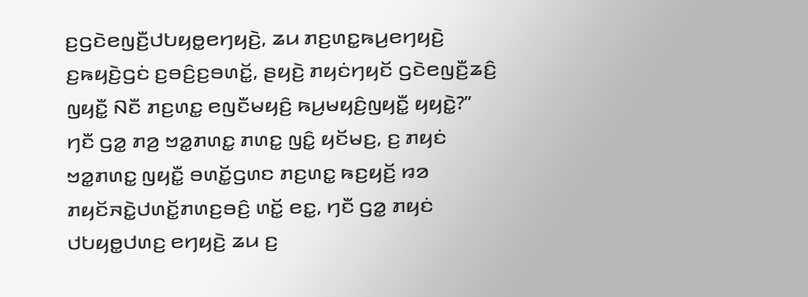ꤢ꤬ꤞꤢꤧꤕꤜꤢꤪ꤬ꤓꤝꤟꤥ꤭ꤕꤚꤟꤢꤧ꤬, ꤘꤣ ꤊꤢ꤬ꤛꤢ꤭ꤒꤣ꤬ꤕꤚꤟꤢꤧ꤬ ꤢ꤬ꤒꤟꤢꤧ꤬ꤞꤢꤦ ꤢ꤬ꤋꤢꤨ꤬ꤢ꤬ꤋꤛꤢꤩ꤭, ꤔꤟꤢꤧ꤬ ꤊꤟꤢꤦꤚꤟꤢꤩ ꤞꤢꤧꤕꤜꤢꤪ꤬ꤘꤢꤨ꤬ ꤜꤟꤢꤪ꤭ ꤡꤢꤪ ꤊꤢ꤬ꤛꤢ꤭ ꤕꤜꤢꤪꤗꤟꤢꤨ꤬ ꤒꤣ꤬ꤗꤟꤢꤨ꤬ꤜꤟꤢꤪ꤭ ꤟꤟꤢꤧ꤭?”
ꤚꤢꤪ ꤞꤤ꤭ ꤊꤤ꤬ ꤠꤤ꤭ꤊꤛꤢ꤭ ꤊꤛꤢ꤭ ꤜꤢꤨ꤭ ꤟꤢꤩꤗꤢ꤬, ꤢ꤬ ꤊꤟꤢꤦ ꤠꤤ꤭ꤊꤛꤢ꤭ ꤜꤟꤢꤪ꤭ ꤋꤛꤢꤩ꤭ꤞꤛꤢ ꤊꤢ꤬ꤛꤢ꤭ ꤒꤢ꤬ꤟꤢꤩ꤬ ꤙꤤ ꤊꤟꤢꤩꤏꤢꤧ꤭ꤓꤛꤢꤩ꤭ꤊꤛꤢ꤬ꤋꤢꤨ꤬ ꤛꤢꤩ꤭ ꤕꤢ꤭, ꤚꤢꤪ ꤞꤤ꤭ ꤊꤟꤢꤦ ꤓꤝꤟꤥ꤭ꤓꤛꤢ꤬ ꤕꤚꤟꤢꤧ꤬ ꤘꤣ ꤢ꤬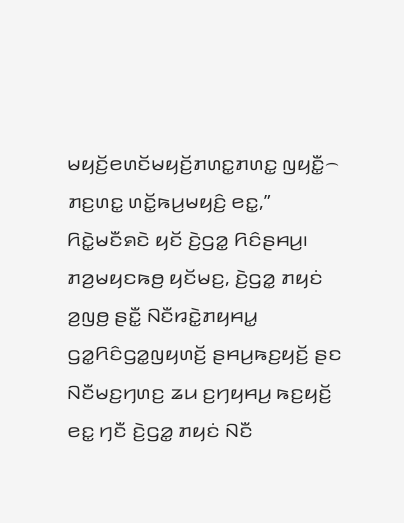ꤗꤟꤢꤩ꤬ꤕꤛꤢꤩꤗꤟꤢꤩ꤬ꤊꤛꤢ꤭ꤊꤛꤢ꤭ ꤜꤟꤢꤪ꤭꤮ ꤊꤢ꤬ꤛꤢ꤭ ꤛꤢꤩ꤭ꤒꤣ꤬ꤗꤟꤢꤨ꤬ ꤕꤢ꤭,” ꤖꤢꤧ꤭ꤗꤢꤪꤎꤢꤧ ꤟꤢꤩ ꤢꤧ꤬ꤞꤤ꤭ ꤖꤢꤨꤔꤌꤣ꤬꤯
ꤊꤤ꤬ꤗꤟꤢꤒꤥ꤬ ꤟꤢꤩꤗꤢ꤬, ꤢꤧ꤬ꤞꤤ꤭ ꤊꤟꤢꤦ ꤤ꤬ꤜꤥ꤬ ꤔꤢꤪ꤭ ꤡꤢꤪꤙꤢꤧ꤭ꤊꤟꤌꤣ꤭ ꤞꤤ꤭ꤖꤢꤨꤞꤤ꤭ꤜꤟꤛꤢꤩ꤬ ꤔꤌꤣ꤬ꤒꤢ꤬ꤟꤢꤩ꤬ ꤔꤢ ꤡꤢꤪꤗꤢ꤬ꤚꤛꤢ꤬ ꤘꤣ ꤢ꤬ꤚꤟꤌꤣ꤬ ꤒꤢ꤬ꤟꤢꤩ꤬ ꤕꤢ꤭ ꤚꤢꤪ ꤢꤧ꤬ꤞꤤ꤭ ꤊꤟꤢꤦ ꤡꤢꤪ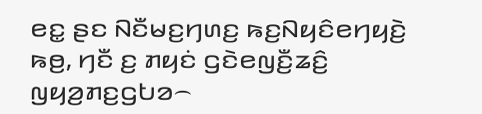ꤕꤢ꤭ ꤔꤢ ꤡꤢꤪꤗꤢ꤬ꤚꤛꤢ꤬ ꤒꤢ꤬ꤡꤟꤢꤨꤕꤚꤟꤢꤧ꤬ ꤒꤥ꤬, ꤚꤢꤪ ꤢ꤬ ꤊꤟꤢꤦ ꤞꤢꤧꤕꤜꤢꤪ꤬ꤘꤢꤨ꤬ ꤜꤟꤤ꤬ꤊꤢ꤬ꤞꤝꤤ꤮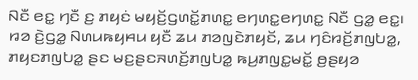ꤡꤢꤪ ꤕꤢ꤭ ꤚꤢꤪ ꤢ꤬ ꤊꤟꤢꤦ ꤗꤟꤢꤩ꤬ꤞꤛꤢꤩ꤭ꤊꤛꤢ꤭ ꤕꤚꤛꤢ꤭ꤕꤚꤛꤢ꤭ ꤡꤢꤪ ꤞꤤ꤭ ꤕꤢ꤭꤯
ꤙꤤ ꤢꤧ꤬ꤞꤤ꤭ ꤡꤛꤣꤒꤟꤌꤣ ꤟꤢꤪ ꤘꤣ ꤊꤤꤜꤢꤧꤊꤟꤢꤩ, ꤘꤣ ꤚꤢꤨꤙꤢꤩ꤬ꤊꤜꤝꤤ꤭, ꤊꤟꤢꤊꤜꤝꤤ꤭ ꤔꤢ ꤗꤢ꤬ꤔꤢꤏꤛꤢꤩ꤬ꤊꤜꤝꤤ꤭ ꤒꤣ꤬ꤊꤜꤢ꤭ꤗꤢꤩ꤭ ꤥ꤬ꤔꤟꤤ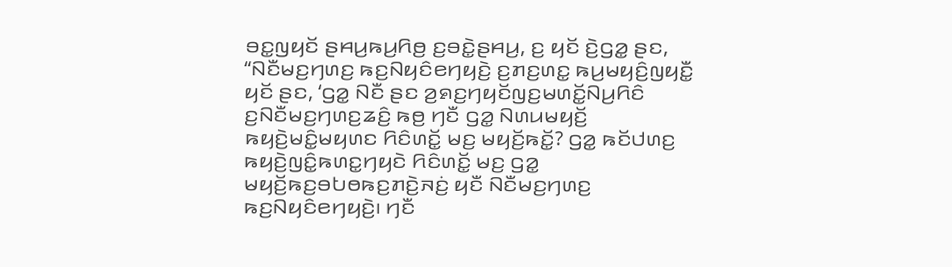ꤋꤢ꤭ꤜꤟꤢꤩ ꤔꤌꤣ꤬ꤒꤣ꤬ꤖꤥ꤬ ꤢ꤬ꤋꤢꤧ꤭ꤔꤌꤣ꤬, ꤢ꤬ ꤟꤢꤩ ꤢꤧ꤬ꤞꤤ꤭ ꤔꤢ,
“ꤡꤢꤪꤗꤢ꤬ꤚꤛꤢ꤬ ꤒꤢ꤬ꤡꤟꤢꤨꤕꤚꤟꤢꤧ꤬ ꤢ꤬ꤊꤢ꤬ꤛꤢ꤭ ꤒꤣ꤬ꤗꤟꤢꤨ꤬ꤜꤟꤢꤪ꤭ ꤟꤢꤩ ꤔꤢ, ‘ꤞꤤ꤭ ꤡꤢꤪ ꤔꤢ ꤤ꤬ꤎꤢ꤬ꤚꤟꤢꤩꤜꤢ꤬ꤗꤛꤢꤩ꤭ꤡꤣ꤬ꤖꤢꤨ ꤢ꤬ꤡꤢꤪꤗꤢ꤬ꤚꤛꤢ꤬ꤘꤢꤨ꤬ ꤒꤥ꤬ ꤚꤢꤪ ꤞꤤ꤭ ꤡꤛꤣꤗꤟꤢꤩ꤬ ꤒꤟꤢꤧ꤬ꤗꤢꤨ꤭ꤗꤟꤛꤢ ꤖꤢꤨꤛꤢꤩ꤭ ꤗꤢ꤬ ꤗꤟꤢꤩ꤬ꤒꤢꤩ꤭? ꤞꤤ꤭ ꤒꤢꤩꤓꤛꤢ꤬ ꤒꤟꤢꤧ꤬ꤜꤢꤨ꤭ꤒꤛꤢ꤭ꤚꤟꤢꤧ ꤖꤢꤨꤛꤢꤩ꤭ ꤗꤢ꤬ ꤞꤤ꤭ ꤗꤟꤢꤩ꤬ꤒꤢ꤬ꤋꤝꤥꤒꤢ꤬ꤊꤢꤧ꤬ꤏꤢꤦ꤬ ꤟꤢꤪ ꤡꤢꤪꤗꤢ꤬ꤚꤛꤢ꤬ ꤒꤢ꤬ꤡꤟꤢꤨꤕꤚꤟꤢꤧ꤬꤯ ꤚꤢꤪ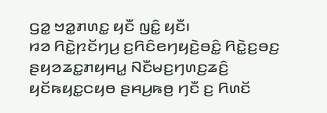ꤞꤤ꤭ ꤠꤤ꤭ꤊꤛꤢ꤭ ꤟꤢꤪ ꤜꤢꤨ꤭ ꤟꤢꤪ꤯
ꤙꤤ ꤖꤢꤧ꤭ꤐꤢꤩꤚꤣ꤬ ꤢ꤬ꤖꤢꤨꤕꤚꤟꤢꤧ꤬ꤋꤢꤨ꤭ ꤖꤢꤧ꤭ꤢ꤬ꤋꤢ꤬ ꤔꤟꤤꤘꤢ꤭ꤊꤟꤌꤣ꤭ ꤡꤢꤪꤗꤢ꤬ꤚꤛꤢ꤬ꤘꤢꤨ꤬ ꤟꤢꤩꤒꤟꤢ꤭ꤍꤟꤥ ꤔꤌꤣ꤬ꤒꤥ꤬ ꤚꤢꤪ ꤢ꤬ ꤖꤛꤢꤩ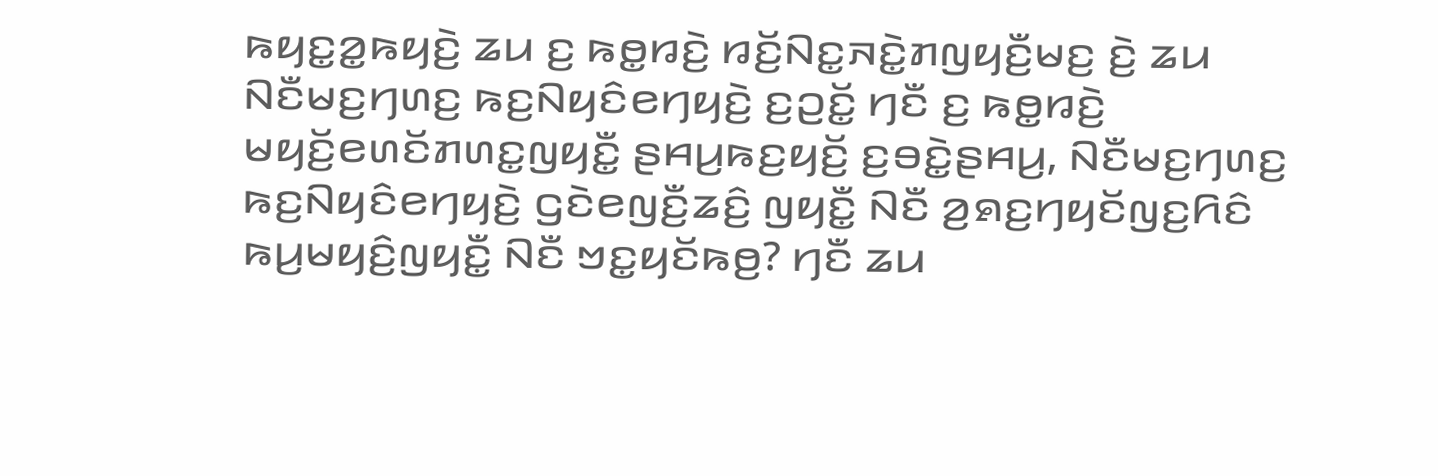ꤒꤟꤢ꤭ꤤ꤭ꤒꤟꤢꤧ꤬ ꤘꤣ ꤢ꤬ ꤒꤥ꤭ꤙꤢꤧ꤬ ꤙꤢꤩ꤬ꤡꤢ꤭ꤏꤢꤧ꤭ꤊꤜꤟꤢꤪ꤬ꤗꤢ꤬ ꤢꤧ꤬ ꤘꤣ ꤡꤢꤪꤗꤢ꤬ꤚꤛꤢ꤬ ꤒꤢ꤬ꤡꤟꤢꤨꤕꤚꤟꤢꤧ꤬ ꤢ꤬ꤑꤢꤩ꤭ ꤚꤢꤪ ꤢ꤬ ꤒꤥ꤭ꤙꤢꤧ꤬ ꤗꤟꤢꤩ꤬ꤕꤛꤢꤩꤊꤛꤢ꤭ꤜꤟꤢꤪ꤭ ꤔꤌꤣ꤬ꤒꤢ꤬ꤟꤢꤩ꤬ ꤢ꤬ꤋꤢꤧ꤭ꤔꤌꤣ꤬, ꤡꤢꤪꤗꤢ꤬ꤚꤛꤢ꤬ ꤒꤢ꤬ꤡꤟꤢꤨꤕꤚꤟꤢꤧ꤬ ꤞꤢꤧꤕꤜꤢꤪ꤬ꤘꤢꤨ꤬ ꤜꤟꤢꤪ꤭ ꤡꤢꤪ ꤤ꤬ꤎꤢ꤬ꤚꤟꤢꤩꤜꤢ꤬ꤖꤢꤨ ꤒꤣ꤬ꤗꤟꤢꤨ꤬ꤜꤟꤢꤪ꤭ ꤡꤢꤪ ꤠꤢ꤭ꤟꤢꤩꤒꤥ꤬? ꤚꤢꤪ ꤘꤣ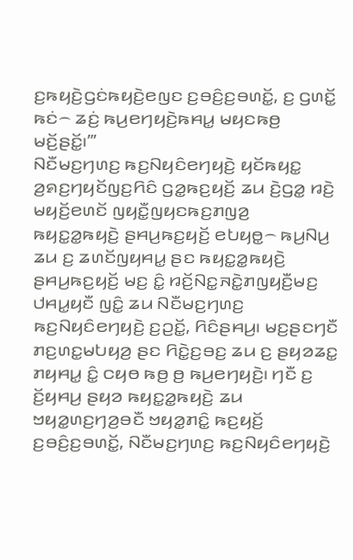ꤢ꤬ꤒꤟꤢꤧ꤬ꤞꤢꤦꤒꤟꤢꤧ꤬ꤕꤜꤢ ꤢ꤬ꤋꤢꤨ꤬ꤢ꤬ꤋꤛꤢꤩ꤭, ꤢ꤬ ꤞꤛꤢꤩ꤭ ꤒꤢꤦ꤮ ꤘꤢꤦ꤬ ꤒꤣ꤬ꤕꤚꤟꤢꤧ꤬ꤒꤌꤣ꤭ ꤗꤟꤢꤒꤥ꤬ ꤗꤢꤩ꤬ꤔꤢꤩ꤭꤯’”
ꤡꤢꤪꤗꤢ꤬ꤚꤛꤢ꤬ ꤒꤢ꤬ꤡꤟꤢꤨꤕꤚꤟꤢꤧ꤬ ꤟꤢꤩꤒꤟꤢ꤭ ꤤ꤬ꤎꤢ꤬ꤚꤟꤢꤩꤜꤢ꤬ꤖꤢꤨ ꤞꤤ꤭ꤒꤢ꤬ꤟꤢꤩ꤬ ꤘꤣ ꤢꤧ꤬ꤞꤤ꤭ ꤙꤢꤧ꤬ ꤗꤟꤢꤩ꤬ꤕꤛꤢꤩ ꤜꤟꤢꤪ꤭ꤜꤟꤢꤒꤢ꤬ꤊꤜꤤ꤬ ꤒꤟꤢ꤭ꤤ꤭ꤒꤟꤢꤧ꤬ ꤔꤌꤣ꤬ꤒꤢ꤬ꤟꤢꤩ꤬ ꤕꤝꤟꤥ꤭꤮ ꤒꤣ꤬ꤡꤣ꤬ ꤘꤣ ꤢ꤬ ꤘꤛꤢꤩꤜꤟꤌꤣ꤭ ꤔꤢ ꤒꤟꤢ꤭ꤤ꤭ꤒꤟꤢꤧ꤬ ꤔꤌꤣ꤬ꤒꤢ꤬ꤟꤢꤩ꤬ ꤗꤢ꤬ ꤢꤨ꤭ ꤙꤢꤩ꤬ꤡꤢ꤭ꤏꤢꤧ꤭ꤊꤜꤟꤢꤪ꤬ꤗꤢ꤬ ꤓꤌꤣ꤭ꤟꤢꤪ ꤜꤢꤨ꤭ ꤘꤣ ꤡꤢꤪꤗꤢ꤬ꤚꤛꤢ꤬ ꤒꤢ꤬ꤡꤟꤢꤨꤕꤚꤟꤢꤧ꤬ ꤢ꤬ꤑꤢꤩ꤭, ꤖꤢꤨꤔꤌꤣ꤬꤯ ꤗꤢ꤬ꤔꤢꤚꤢꤪ ꤊꤢ꤬ꤛꤢ꤭ꤗꤝꤟꤤ꤬ ꤔꤢ ꤖꤢꤧ꤭ꤢ꤬ꤋꤢ꤬ ꤘꤣ ꤢ꤬ ꤔꤟꤤꤘꤢ꤭ ꤊꤟꤌꤣ꤭ ꤢꤨ꤭ ꤍꤟꤥ ꤒꤥ꤬ ꤥ꤬ ꤒꤣ꤬ꤕꤚꤟꤢꤧ꤬꤯ ꤚꤢꤪ ꤢ꤬ ꤢꤩ꤬ꤟꤌꤣ꤬ ꤔꤟꤤ ꤒꤟꤢ꤭ꤤ꤭ꤒꤟꤢꤧ꤬ ꤘꤣ ꤠꤟꤤ꤭ꤛꤢ꤬ꤚꤤ꤬ꤋꤢꤪ ꤠꤟꤤ꤭ꤊꤢꤨ꤭ ꤒꤢ꤬ꤟꤢꤩ꤬ ꤢ꤬ꤋꤢꤨ꤬ꤢ꤬ꤋꤛꤢꤩ꤭, ꤡꤢꤪꤗꤢ꤬ꤚꤛꤢ꤬ ꤒꤢ꤬ꤡꤟꤢꤨꤕꤚꤟꤢꤧ꤬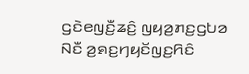ꤞꤢꤧꤕꤜꤢꤪ꤬ꤘꤢꤨ꤬ ꤜꤟꤤ꤬ꤊꤢ꤬ꤞꤝꤤ ꤡꤢꤪ ꤤ꤬ꤎꤢ꤬ꤚꤟꤢꤩꤜꤢ꤬ꤖꤢꤨ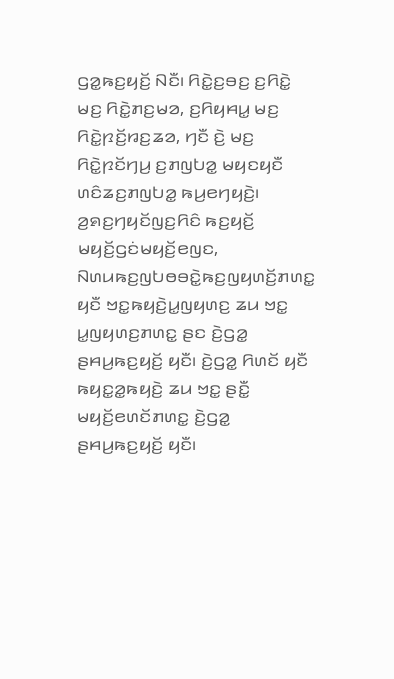ꤞꤤ꤭ꤒꤢ꤬ꤟꤢꤩ꤬ ꤡꤢꤪ꤯ ꤖꤢꤧ꤭ꤢ꤬ꤋꤢ꤬ ꤢ꤬ꤖꤢꤧ꤭ ꤗꤢ꤬ ꤖꤢꤧ꤭ꤊꤢ꤬ꤗꤤ, ꤢ꤬ꤖꤟꤌꤣ꤭ ꤗꤢ꤬ ꤖꤢꤧ꤭ꤐꤢꤩ꤬ꤙꤢ꤬ꤘꤤ, ꤚꤢꤪ ꤢꤧ꤬ ꤗꤢ꤬ ꤖꤢꤧ꤭ꤐꤢꤩꤚꤣ꤬ ꤢ꤬ꤊꤜꤝꤤ꤭ ꤗꤟꤢꤟꤢꤪ ꤛꤢꤨꤘꤢ꤬ꤊꤜꤝꤤ꤭ ꤒꤣ꤬ꤕꤚꤟꤢꤧ꤬꤯
ꤤ꤬ꤎꤢ꤬ꤚꤟꤢꤩꤜꤢ꤬ꤖꤢꤨ ꤒꤢ꤬ꤟꤢꤩ꤬ ꤗꤟꤢꤩ꤬ꤞꤢꤦꤗꤟꤢꤩ꤬ꤕꤜꤢ, ꤡꤛꤣꤒꤢ꤬ꤜꤝꤥꤋꤢꤧ꤭ꤒꤢ꤬ꤜꤟꤛꤢꤩ꤬ꤊꤛꤢ꤭ ꤟꤢꤪ ꤠꤢ꤭ꤒꤟꤢꤧ꤬ꤣ꤭ꤜꤟꤛꤢ꤬ ꤘꤣ ꤠꤢ꤭ ꤣ꤭ꤜꤟꤛꤢ꤬ꤊꤛꤢ꤭ ꤔꤢ ꤢꤧ꤬ꤞꤤ꤭ ꤔꤌꤣ꤬ꤒꤢ꤬ꤟꤢꤩ꤬ ꤟꤢꤪ꤯ ꤢꤧ꤬ꤞꤤ꤭ ꤖꤛꤢꤩ ꤟꤢꤪ ꤒꤟꤢ꤭ꤤ꤭ꤒꤟꤢꤧ꤬ ꤘꤣ ꤠꤢ꤭ ꤔꤢꤪ꤭ ꤗꤟꤢꤩ꤬ꤕꤛꤢꤩꤊꤛꤢ꤭ ꤢꤧ꤬ꤞꤤ꤭ ꤔꤌꤣ꤬ꤒꤢ꤬ꤟꤢꤩ꤬ ꤟꤢꤪ꤯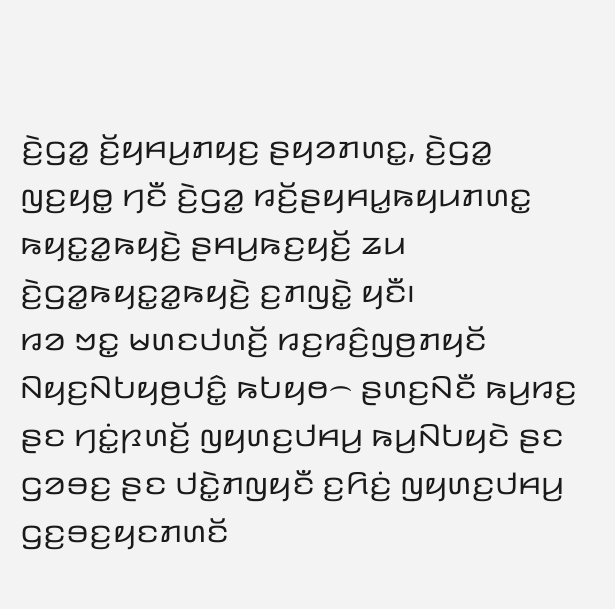ꤢꤧ꤬ꤞꤤ꤭ ꤢꤩ꤬ꤟꤌꤣ꤬ꤊꤟꤢ꤬ ꤔꤟꤤꤊꤛꤢ꤭, ꤢꤧ꤬ꤞꤤ꤭ ꤜꤢ꤬ꤟꤥ꤭ ꤚꤢꤪ ꤢꤧ꤬ꤞꤤ꤭ ꤙꤢꤩ꤬ꤔꤟꤌꤣ꤭ꤒꤟꤣꤊꤛꤢ꤭ ꤒꤟꤢ꤭ꤤ꤭ꤒꤟꤢꤧ꤬ ꤔꤌꤣ꤬ꤒꤢ꤬ꤟꤢꤩ꤬ ꤘꤣ ꤢꤧ꤬ꤞꤤ꤭ꤒꤟꤢ꤭ꤤ꤭ꤒꤟꤢꤧ꤬ ꤢ꤬ꤊꤜꤢꤧ꤭ ꤟꤢꤪ꤯
ꤙꤤ ꤠꤢ꤭ ꤗꤛꤢꤓꤛꤢꤩ꤬ ꤙꤢ꤬ꤙꤢꤨ꤬ꤜꤥ꤬ꤊꤟꤢꤩ ꤡꤟꤢ꤬ꤡꤝꤟꤥ꤬ꤓꤢꤨ꤭ ꤒꤝꤟꤥ꤮ ꤔꤛꤢ꤬ꤡꤢꤪ ꤒꤣ꤬ꤙꤢ꤬ ꤔꤢ ꤚꤢꤦ꤭ꤐꤛꤢꤩ꤬ ꤜꤟꤛꤢ꤬ꤓꤌꤣ꤬ ꤒꤣ꤬ꤡꤝꤟꤢꤧ ꤔꤢ ꤞꤤꤋꤢ꤬ ꤔꤢ ꤓꤢꤧ꤭ꤊꤜꤟꤢꤪ ꤢ꤬ꤖꤢꤦ꤬ ꤜꤟꤛꤢ꤬ꤓꤌꤣ꤬ ꤞꤢ꤬ꤋꤢ꤬ꤟꤢꤊꤛꤢꤩ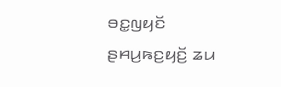ꤋꤢ꤭ꤜꤟꤢꤩ ꤔꤌꤣ꤬ꤒꤢ꤬ꤟꤢꤩ꤬ ꤘꤣ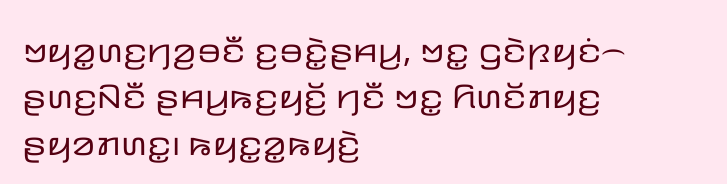ꤠꤟꤤ꤭ꤛꤢ꤬ꤚꤤ꤬ꤋꤢꤪ ꤢ꤬ꤋꤢꤧ꤭ꤔꤌꤣ꤬, ꤠꤢ꤭ ꤞꤢꤧꤐꤟꤢꤦ꤮ ꤔꤛꤢ꤬ꤡꤢꤪ ꤔꤌꤣ꤬ꤒꤢ꤬ꤟꤢꤩ꤬ ꤚꤢꤪ ꤠꤢ꤭ ꤖꤛꤢꤩꤊꤟꤢ꤬ ꤔꤟꤤꤊꤛꤢ꤭꤯ ꤒꤟꤢ꤭ꤤ꤭ꤒꤟꤢꤧ꤬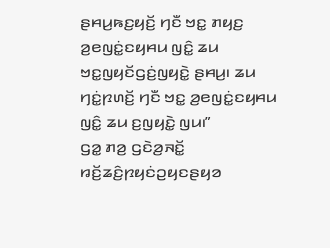ꤔꤌꤣ꤬ꤒꤢ꤬ꤟꤢꤩ꤬ ꤚꤢꤪ ꤠꤢ꤭ ꤊꤟꤢ꤬ ꤤ꤬ꤕꤜꤢꤦ꤭ꤢꤟꤌꤣ ꤜꤢꤨ꤭ ꤘꤣ ꤠꤢ꤭ꤜꤟꤢꤩꤞꤢꤦ꤬ꤜꤟꤢꤧ꤭ ꤔꤌꤣ꤬꤯ ꤘꤣ ꤚꤢꤦ꤭ꤐꤛꤢꤩ꤬ ꤚꤢꤪ ꤠꤢ꤭ ꤤ꤬ꤕꤜꤢꤦ꤭ꤢꤟꤌꤣ ꤜꤢꤨ꤭ ꤘꤣ ꤢ꤬ꤜꤟꤢꤧ꤭ ꤜꤣ꤯”
ꤞꤤ꤭ ꤊꤤ꤬ ꤞꤢꤧꤤ꤬ꤏꤢꤩ꤭ ꤙꤢꤩ꤬ꤘꤢꤨ꤬ꤐꤟꤢꤦꤑꤟꤢꤔꤟꤤ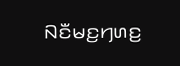ꤡꤢꤪꤗꤢ꤬ꤚꤛꤢ꤬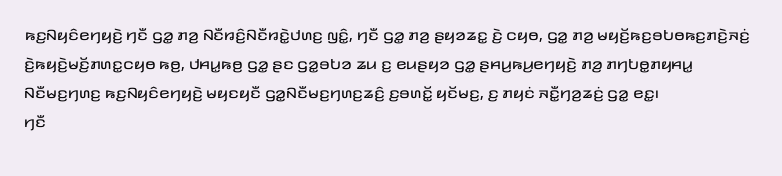ꤒꤢ꤬ꤡꤟꤢꤨꤕꤚꤟꤢꤧ꤬ ꤚꤢꤪ ꤞꤤ꤭ ꤊꤤ꤬ ꤡꤢꤪꤙꤢꤨ꤬ꤡꤢꤪꤙꤢꤧ꤭ꤓꤛꤢ꤬ ꤜꤢꤨ꤭, ꤚꤢꤪ ꤞꤤ꤭ ꤊꤤ꤬ ꤔꤟꤤꤘꤢ꤭ ꤢꤧ꤬ ꤍꤟꤥ, ꤞꤤ꤭ ꤊꤤ꤬ ꤗꤟꤢꤩ꤬ꤒꤢ꤬ꤋꤝꤥꤒꤢ꤬ꤊꤢꤧ꤬ꤏꤢꤦ꤬ ꤢꤧ꤬ꤒꤟꤢꤧ꤬ꤗꤢꤩ꤬ꤊꤛꤢ꤭ꤍꤟꤥ ꤒꤥ꤬, ꤓꤌꤣ꤭ꤒꤥ꤬ ꤞꤤ꤭ ꤔꤢ ꤞꤤ꤭ꤋꤝꤤ ꤘꤣ ꤢ꤬ ꤕꤣꤔꤟꤤ ꤞꤤ꤭ ꤔꤌꤣ꤬ꤒꤣ꤬ꤕꤚꤟꤢꤧ꤬ ꤊꤤ꤬ ꤊꤚꤝꤥ꤭ꤊꤟꤌꤣ꤭ ꤡꤢꤪꤗꤢ꤬ꤚꤛꤢ꤬ ꤒꤢ꤬ꤡꤟꤢꤨꤕꤚꤟꤢꤧ꤬ ꤗꤟꤢꤟꤢꤪ ꤞꤤ꤭ꤡꤢꤪꤗꤢ꤬ꤚꤛꤢ꤬ꤘꤢꤨ꤬ ꤢ꤬ꤋꤛꤢꤩ꤭ ꤟꤢꤩꤗꤢ꤬, ꤢ꤬ ꤊꤟꤢꤦ ꤏꤢꤪ꤭ꤚꤤ꤬ꤘꤢꤦ꤬ ꤞꤤ꤭ ꤕꤢ꤭꤯
ꤚꤢꤪ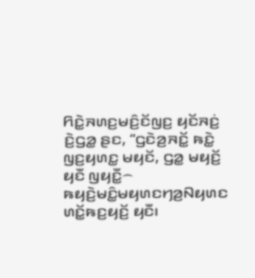ꤖꤢꤧ꤭ꤏꤛꤢ꤬ꤗꤢꤨ꤬ꤢꤩꤜꤢ꤬ ꤟꤢꤩꤏꤢꤦ꤬ ꤢꤧ꤬ꤞꤤ꤭ ꤔꤢ, “ꤞꤢꤧꤤ꤬ꤏꤢꤩ꤭ ꤒꤢꤧ꤭ ꤜꤢ꤬ꤟꤛꤢ꤭ ꤗꤟꤢꤩ, ꤞꤤ꤭ ꤗꤟꤢꤩ꤬ ꤟꤢꤪ ꤜꤟꤢꤪ꤭꤮ ꤒꤟꤢꤧ꤬ꤗꤢꤨ꤭ꤗꤟꤛꤢꤚꤤ꤬ꤡꤟꤛꤢ ꤛꤢꤩ꤭ꤒꤢ꤬ꤟꤢꤩ꤬ ꤟꤢꤪ꤯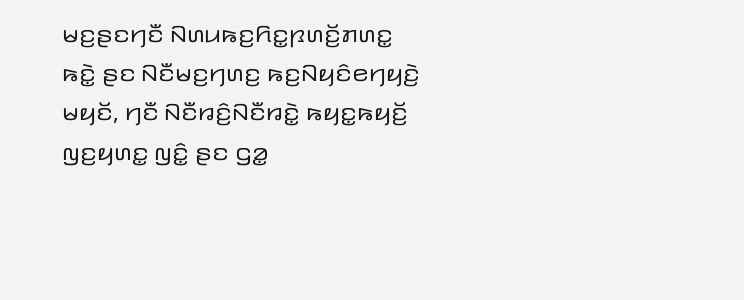ꤗꤢ꤬ꤔꤢꤚꤢꤪ ꤡꤛꤣꤒꤢ꤬ꤖꤢ꤭ꤐꤛꤢꤩ꤬ꤊꤛꤢ꤭ ꤒꤢꤧ꤭ ꤔꤢ ꤡꤢꤪꤗꤢ꤬ꤚꤛꤢ꤬ ꤒꤢ꤬ꤡꤟꤢꤨꤕꤚꤟꤢꤧ꤬ ꤗꤟꤢꤩ, ꤚꤢꤪ ꤡꤢꤪꤙꤢꤨ꤬ꤡꤢꤪꤙꤢꤧ꤭ ꤒꤟꤢ꤭ꤒꤟꤢꤩ꤬ ꤜꤢ꤬ꤟꤛꤢ꤭ ꤜꤢꤨ꤭ ꤔꤢ ꤞꤤ꤭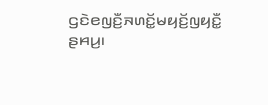ꤞꤢꤧꤕꤜꤢꤪ꤬ꤏꤛꤢꤩ꤭ꤗꤟꤢꤩ꤬ꤜꤟꤢꤪ꤭ ꤔꤌꤣ꤬꤯